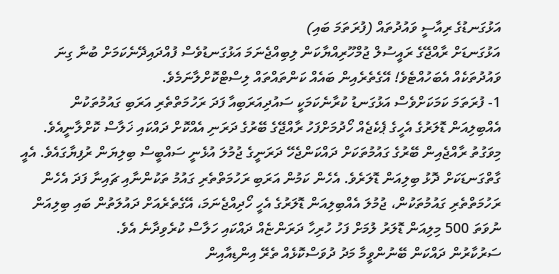އަޅުގަނޑުގެ ރިއާސީ ވައުދުތައް (ފުރަތަމަ ބައި)
އަޅުގަނޑަށް ރާއްޖޭގެ ރައީސުލް ޖުމްހޫރިއްޔާކަން ލިބިއްޖެނަމަ އަޅުގަނޑުވެސް ފުއްދައިދޭނެކަމަށް ބުނާ ގިނަ ވައުދުތަކެއް އެބަހުއްޓެވެ! އޭގެތެރެއިން ބައެއް ކަންތައްތައް ލިސްޓްކޮށްލާނަމެވެ.
1- ފުރަތަމަ ކަމަކަށްވެސް އަޅުގަނޑު ކުރާނެކަމަކީ ސައުދިއަރަބިއާ ފަދަ ރަހުމަތްތެރި އަރަބި ގައުމުތަކުން އެއްބިލިއަން ޑޮލަރުގެ އެހީގެ ޕެކެޖެއް ހޯދުމަށްފަހު ރާއްޖޭގެ ބޭރުގެ ދަރަނި އެއްކޮށް ދައްކައި ޚަލާސް ކޮށްލާނީއެވެ. މިވަގުތު ރާއްޖެއިން ބޭރުގެ ގައުމުތަކަށް ދައްކަންޖެހޭ ދަރަނީގެ ޖުމުލަ އުޅެނީ ސައްބީސް ބިލިޔަން ރުފިޔާގައެވެ. އެއީ ގާތްގަނޑަކަށް ދޮޅު ބިލިއަން ޑޮލަރެވެ. އެހެން ކަމުން އަރަބި ރަހުމަތްތެރި ގައުމު ތަކުންނާއި ޗައިނާ ފަދަ އެހެން ރަހުމަތްތެރި ގައުމުތަކުން، ޖުމުލަ އެއްބިލިއަން ޑޮލަރުގެ އެހީ ހޯދިއްޖެނަމަ، އޭގެތެރެއަށް ދައުލަތުން ބައި ބިލިއަން ނުވަތަ 500 މިލިއަން ޑޮލަރު ލުމަށް ފަހު ހުރިހާ ދަރަންޏެއް ދައްކައި ހަލާސް ކުރެވިދާނެ އެވެ.
ސަރުކާރުން ދައްކަން ބޭނުންވީމާ މަދު ދުވަސްކޮޅެއް ތެރޭ އިންޑިއާއިން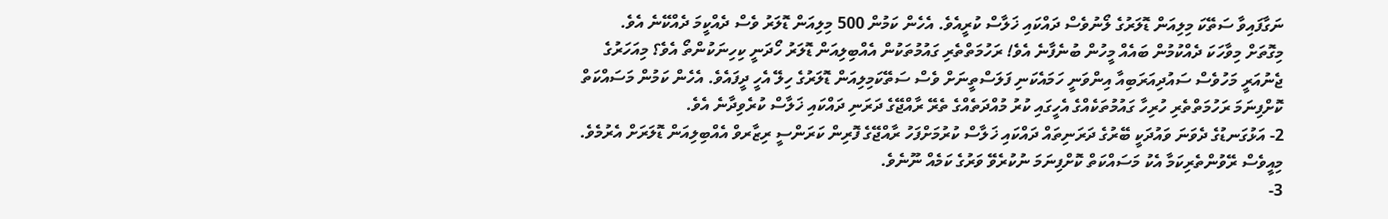ނަގާފައިވާ ސަތޭކަ މިލިއަން ޑޮލަރުގެ ލޯނުވެސް ދައްކައި ޚަލާސް ކުރީއެވެ. އެހެން ކަމުން 500 މިލިއަން ޑޮލަރު ވެސް ދެއްކީމަ ދެއްކޭނެ އެވެ.
މިގޮތަށް މިވާހަކަ ދެއްކުމުން ބައެއް މީހުން ބުނެފާނެ އެވެ! ރަހުމަތްތެރި ގައުމުތަކުން އެއްބިލިއަން ޑޮލަރު ހޯދަނީ ކިހިނަކުންތޯ އެވެ؟ މިއަހަރުގެ ޖެނުއަރީ މަހުވެސް ސައުދިއަރަބިއާ އިންވަނީ ހަމައެކަނި ފަލަސްތީނަށް ވެސް ސަތޭކަމިލިއަން ޑޮލަރުގެ ހިލޭ އެހީ ދީފައެވެ. އެހެން ކަމުން މަސައްކަތް ކޮށްފިނަމަ ރަހުމަތްތެރި ހުރިހާ ގައުމުތަކެއްގެ އެހީގައި ކުރު މުއްދަތެއްގެ ތެރޭ ރާއްޖޭގެ ދަރަނި ދައްކައި ޚަލާސް ކުރެވިދާނެ އެވެ.
2- އަޅުގަނޑުގެ ދެވަނަ ވައުދަކީ ބޭރުގެ ދަރަނިތައް ދައްކައި ޚަލާސް ކުރުމަށްފަހު ރާއްޖޭގެ ފޮރިން ކަރަންސީ ރިޒާރވް އެއްބިލިއަން ޑޮލަރަށް އެރުމެވެ. މިއީވެސް ރޭވުންތެރިކަމާ އެކު މަސައްކަތް ކޮށްފިނަމަ ނުކުރެވޭ ވަރުގެ ކަމެއް ނޫނެވެ.
3-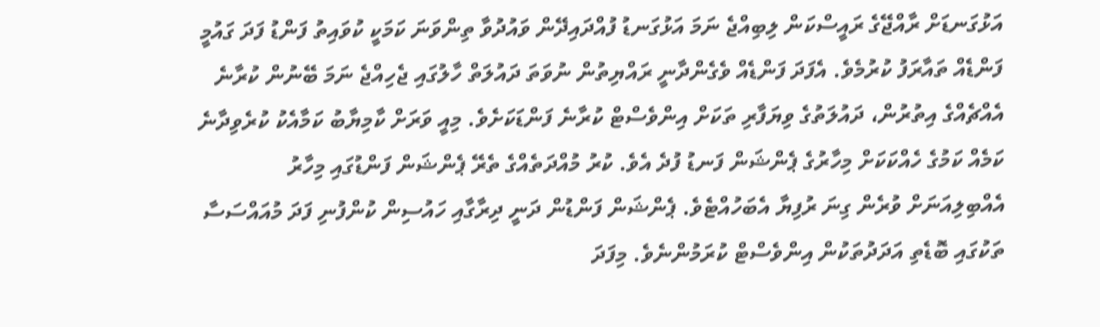އަޅުގަނޑަށް ރާއްޖޭގެ ރައީސްކަން ލިބިއްޖެ ނަމަ އަޅުގަނޑު ފުއްދައިދޭން ވައުދުވާ ތިންވަނަ ކަމަކީ ކުވައިތު ފަންޑު ފަދަ ގައުމީ ފަންޑެއް ތައާރަފު ކުރުމެވެ. އެފަދަ ފަންޑެއް ވެގެންދާނީ ރައްޔިތުން ނުވަތަ ދައުލަތް ހާލުގައި ޖެހިއްޖެ ނަމަ ބޭނުން ކުރާނެ އެއްޗެއްގެ އިތުރުން، ދައުލަތުގެ ވިޔަފާރި ތަކަށް އިންވެސްޓް ކުރާނެ ފަންޑަކަށެވެ. މިއީ ވަރަށް ކާމިޔާބު ކަމާއެކު ކުރެވިދާނެ ކަމެއް ކަމުގެ ހެއްކަކަށް މިހާރުގެ ޕެންޝަން ފަނޑު ފުދެ އެވެ. ކުރު މުއްދަތެއްގެ ތެރޭ ޕެންޝަން ފަންޑުގައި މިހާރު އެއްބިލިއަނަށް ވުރެން ގިނަ ރުފިޔާ އެބަހުއްޓެވެ. ޕެންޝަން ފަންޑުން ދަނީ ދިރާގާއި ހައުސިން ކުންފުނި ފަދަ މުއައްސަސާ ތަކުގައި ބޮޑެތި އަދަދުތަކުން އިންވެސްޓް ކުރަމުންނެވެ. މިފަދަ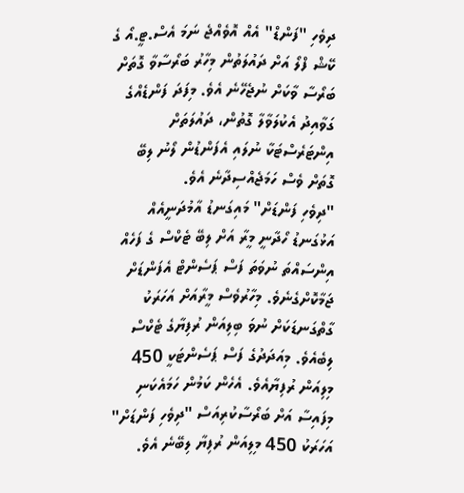ދިވެހި "ފަންޑް" އެއް އޮވެއްޖެ ނަމަ އެސް.ޓީ.އޯ ގެ ކޭޝް ފްލޯ އަށް ދައުލަތުން މިހާރު ބަރޯސާވާ ގޮތަށް ބަރޯސާ ވާކަށް ނުޖެހޭނެ އެވެ. މިފަދަ ފަންޑެއްގެ ގަވާއިދު އެކުލަވާލާ ގޮތުން، ދައުލަތަށް އިންޓަރެސްޓަކާ ނުލައި އެފަންޑުން ލޯނު ލިބޭ ގޮތަށް ވެސް ހަމަޖެއްސިދާނެ އެވެ.
"ދިވެހި ފަންޑަށް" މައިގަނޑު އާމުދަނީއެއް އަޅުގަނޑު ހޯދާނީ މީރާ އަށް ލިބޭ ޓެކްސް ގެ ފަހެއް އިންސައްތަ ނުވަތަ ފަސް ޕަސެންޓް އެފަންޑަށް ޖަމާކޮށްގެނެވެ. މިހާރުވެސް މީރާއަށް އަހަރަކު ގާތްގަނޑަކަށް ނުވަ ބިލިއަން ރުފިޔާގެ ޓެކްސް ލިބެއެވެ. މިއަދަދުގެ ފަސް ޕަސެންޓަކީ 450 މިލިއަން ރުފިޔާއެވެ. އެހެން ކަމުން ހަމައެކަނި މިފައިސާ އަށް ބަރޯސާކުރިއަސް "ދިވެހި ފަންޑަށް" އަހަރަކު 450 މިލިއަން ރުފިޔާ ލިބޭނެ އެވެ.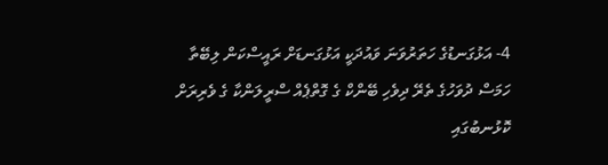4- އަޅުގަނޑުގެ ހަތަރުވަނަ ވައުދަކީ އަޅުގަނޑަށް ރައީސްކަން ލިބޭތާ ހަމަސް ދުވަހުގެ ތެރޭ ދިވެހި ބޭންކް ގެ ގޮތްޕެއް ސްރީލަންކާ ގެ ވެރިރަށް ކޮޅުނބުގައި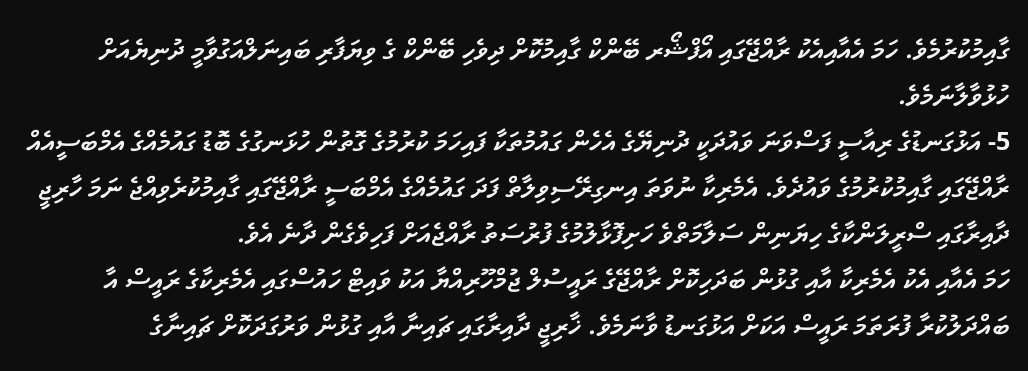ގާއިމުކުރުމެވެ. ހަމަ އެއާއިއެކު ރާއްޖޭގައި އޯފްޝޯރ ބޭންކް ގާއިމުކޮށް ދިވެހި ބޭންކް ގެ ވިޔަފާރި ބައިނަލްއަގުވާމީ ދުނިޔެއަށް ހުޅުވާލާނަމެވެ.
5- އަޅުގަނޑުގެ ރިއާސީ ފަސްވަނަ ވައުދަކީ ދުނިޔޭގެ އެހެން ގައުމުތަކާ ފައިހަމަ ކުރުމުގެ ގޮތުން ހުޅަނގުގެ ބޮޑު ގައުމެއްގެ އެމްބަސީއެއް ރާއްޖޭގައި ގާއިމުކުރުމުގެ ވައުދެވެ. އެމެރިކާ ނުވަތަ އިނގިރޭސިވިލާތް ފަދަ ގައުމެއްގެ އެމްބަސީ ރާއްޖޭގައި ގާއިމުކުރެވިއްޖެ ނަމަ ހާރިޖީ ދާއިރާގައި ސްރީލަންކާގެ ހިޔަނިން ސަލާމަތްވެ ހަށިފޮޅާލުމުގެ ފުރުސަތު ރާއްޖެއަށް ފަހިވެގެން ދާނެ އެވެ.
ހަމަ އެއާއި އެކު އެމެރިކާ އާއި ގުޅުން ބަދަހިކޮށް ރާއްޖޭގެ ރައީސުލް ޖުމްހޫރިއްޔާ އަކު ވައިޓް ހައުސްގައި އެމެރިކާގެ ރައީސް އާ ބައްދަލުކުރާ ފުރަތަމަ ރައީސް އަކަށް އަޅުގަނޑު ވާނަމެވެ. ޚާރިޖީ ދާއިރާގައި ޗައިނާ އާއި ގުޅުން ވަރުގަދަކޮށް ޗައިނާގެ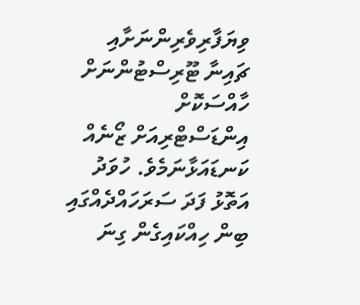ވިޔަފާރިވެރިންނަށާއި ޗައިނާ ޓޫރިސްޓުންނަށް ހާއްސަކޮށް އިންޑަސްޓްރިއަށް ޒޯނެއް ކަނޑައަޅާނަމެވެ. ހުވަދު އަތޮޅު ފަދަ ސަރަހައްދެއްގައި ބިން ހިއްކައިގެން ގިނަ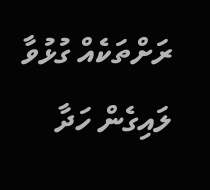ރަށްތަކެއް ގުޅުވާ ލައިގެން ހަދާ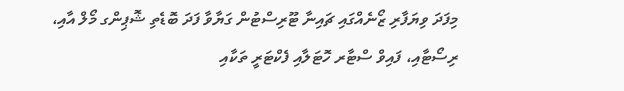މިފަދަ ވިޔަފާރި ޒޯނެއްގައި ޗައިނާ ޓޫރިސްޓުން ގަޔާވާ ފަދަ ބޮޑެތި ޝޮޕިންގ މޯލް އާއި، ރިސޯޓާއި، ފައިވް ސްޓާރ ހޮޓަލާއި ފެކްޓަރީ ތަކާއި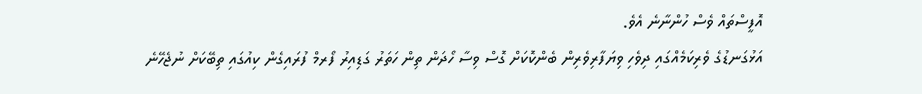އޮފީސްތައް ވެސް ހުންނާނެ އެވެ.
އަޅުގަނޑުގެ ވެރިކަމެއްގައި ދިވެހި ވިޔަފާރިވެރިން ބެންކޮކަށް ގޮސް ވިސާ ހޯދަން ތިން ހަތަރު ގަޑިއިރު ފޯރމް ފުރައިގެން ކިއުގައި ތިބޭކަށް ނުޖެހޭނެ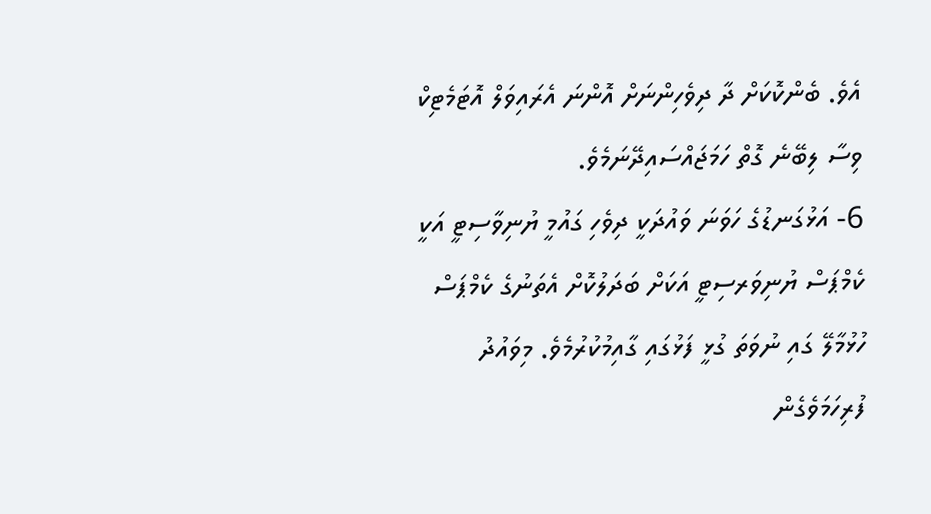އެވެ. ބެންކޮކަށް ދާ ދިވެހިންނަށް އޮންނަ އެރައިވަލް އޮޓަމެޓިކް ވިސާ ލިބޭނެ ގޮތް ހަމަޖައްސައިދޭނަމެވެ.
6- އަޅުގަނޑުގެ ހަވަނަ ވައުދަކީ ދިވެހި ގައުމީ ޔުނިވާސިޓީ އަކީ ކެމްޕަސް ޔުނިވަރސިޓީ އަކަށް ބަދަލުކޮށް އެތަނުގެ ކެމްޕަސް ހުޅުމާލޭ ގައި ނުވަތަ ގުޅީ ފަޅުގައި ގާއިމުކުރުމެވެ. މިވައުދު ފުރިހަމަވެގެން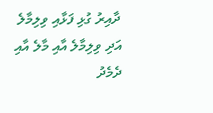ދާއިރު ގުޅި ފަޅާއި ވިލިމާލެ އަދި ވިލިމާލެ އާއި މާލެ އާއި ދެމެދު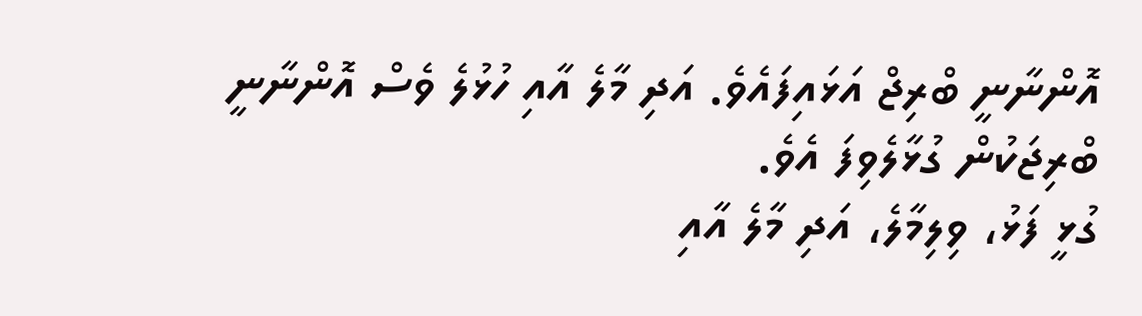އޮންނާނީ ބްރިޖް އަޅައިފައެވެ. އަދި މާލެ އާއި ހުޅުލެ ވެސް އޮންނާނީ ބްރިޖަކުން ގުޅާލެވިފަ އެވެ.
ގުޅީ ފަޅު، ވިލިމާލެ، އަދި މާލެ އާއި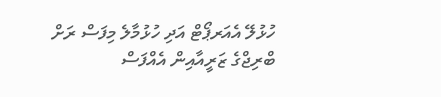ހުޅުލޭ އެއަރޕޯޓް އަދި ހުޅުމާލެ މިފަސް ރަށް ބްރިޖްގެ ޒަރީއާއިން އެއްފަސް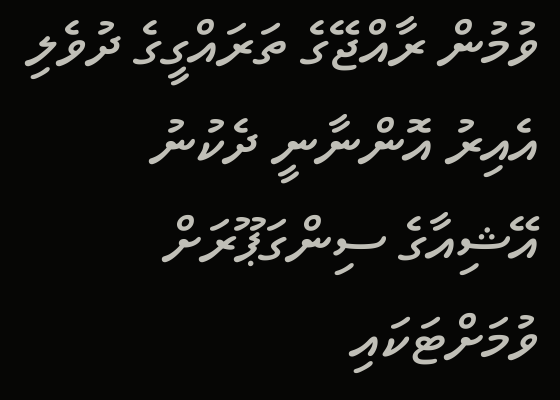ވުމުން ރާއްޖޭގެ ތަރައްގީގެ ދުވެލި އެއިރު އޮންނާނީ ދެކުނު އޭޝިއާގެ ސިންގަޕޫރަށް ވުމަށްޓަކައި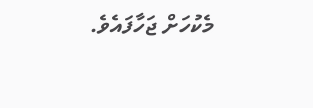މެކުހަށް ޖަހާފައެވެ.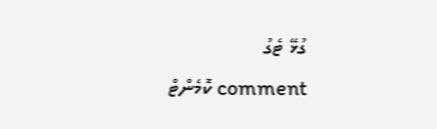ގުޅޭ ޓެގު
comment ކޮމެންޓް